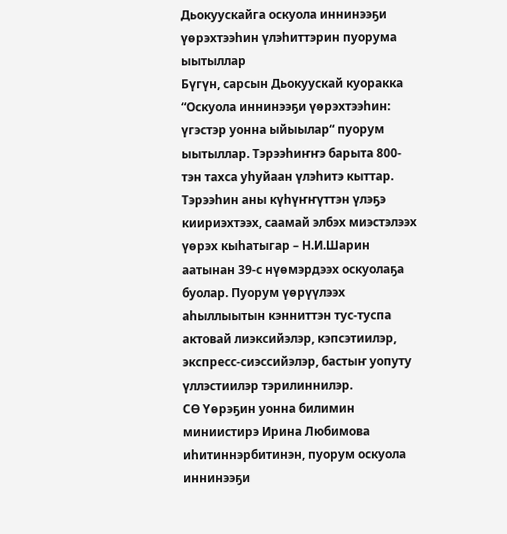Дьокуускайга оскуола иннинээҕи үөрэхтээһин үлэһиттэрин пуорума ыытыллар
Бүгүн, сарсын Дьокуускай куоракка “Оскуола иннинээҕи үөрэхтээһин: үгэстэр уонна ыйыылар“ пуорум ыытыллар. Тэрээһиҥҥэ барыта 800-тэн тахса уһуйаан үлэһитэ кыттар.
Тэрээһин аны күһүҥҥүттэн үлэҕэ киириэхтээх, саамай элбэх миэстэлээх үөрэх кыһатыгар – Н.И.Шарин аатынан 39-с нүөмэрдээх оскуолаҕа буолар. Пуорум үөрүүлээх аһыллыытын кэнниттэн тус-туспа актовай лиэксийэлэр, кэпсэтиилэр, экспресс-сиэссийэлэр, бастыҥ уопуту үллэстиилэр тэрилиннилэр.
СӨ Үөрэҕин уонна билимин миниистирэ Ирина Любимова иһитиннэрбитинэн, пуорум оскуола иннинээҕи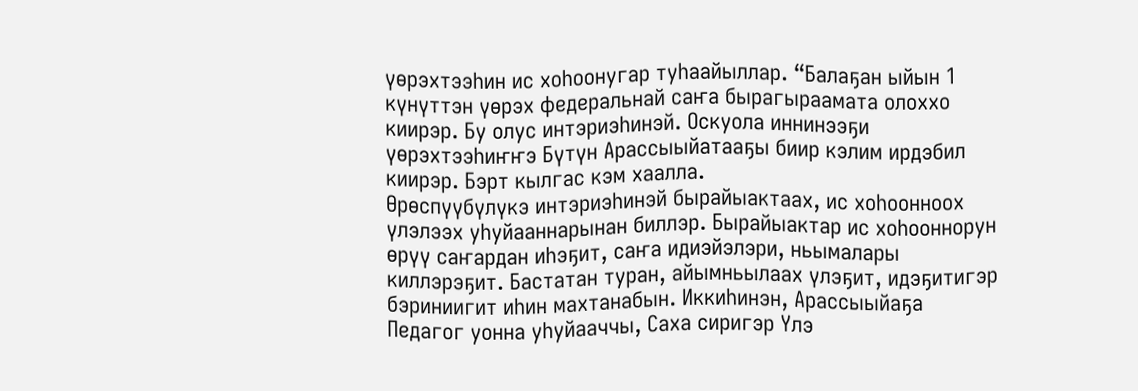үөрэхтээһин ис хоһоонугар туһаайыллар. “Балаҕан ыйын 1 күнүттэн үөрэх федеральнай саҥа бырагыраамата олоххо киирэр. Бу олус интэриэһинэй. Оскуола иннинээҕи үөрэхтээһиҥҥэ Бүтүн Арассыыйатааҕы биир кэлим ирдэбил киирэр. Бэрт кылгас кэм хаалла.
Өрөспүүбүлүкэ интэриэһинэй бырайыактаах, ис хоһоонноох үлэлээх уһуйааннарынан биллэр. Бырайыактар ис хоһооннорун өрүү саҥардан иһэҕит, саҥа идиэйэлэри, ньымалары киллэрэҕит. Бастатан туран, айымньылаах үлэҕит, идэҕитигэр бэриниигит иһин махтанабын. Иккиһинэн, Арассыыйаҕа Педагог уонна уһуйааччы, Саха сиригэр Үлэ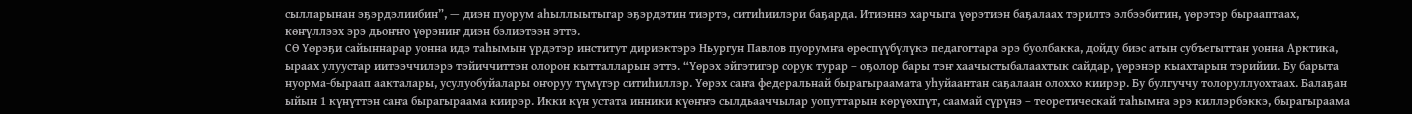сылларынан эҕэрдэлиибин”, — диэн пуорум аһыллыытыгар эҕэрдэтин тиэртэ, ситиһиилэри баҕарда. Итиэннэ харчыга үөрэтиэн баҕалаах тэрилтэ элбээбитин, үөрэтэр бырааптаах, көҥүллээх эрэ дьоҥҥо үөрэниҥ диэн бэлиэтээн эттэ.
СӨ Үөрэҕи сайыннарар уонна идэ таһымын үрдэтэр институт дириэктэрэ Ньургун Павлов пуорумҥа өрөспүүбүлүкэ педагогтара эрэ буолбакка, дойду биэс атын субъегыттан уонна Арктика, ыраах улуустар иитээччилэрэ тэйиччиттэн олорон кытталларын эттэ. “Үөрэх эйгэтигэр сорук турар – оҕолор бары тэҥ хаачыстыбалаахтык сайдар, үөрэнэр кыахтарын тэрийии. Бу барыта нуорма-быраап аакталары, усулуобуйалары оҥоруу түмүгэр ситиһиллэр. Үөрэх саҥа федеральнай бырагыраамата уһуйаантан саҕалаан олоххо киирэр. Бу булгуччу толоруллуохтаах. Балаҕан ыйын 1 күнүттэн саҥа бырагыраама киирэр. Икки күн устата инники күөҥҥэ сылдьааччылар уопуттарын көрүөхпүт, саамай сүрүнэ – теоретическай таһымҥа эрэ киллэрбэккэ, бырагыраама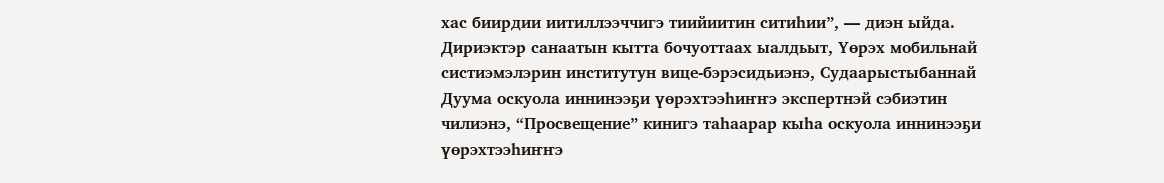хас биирдии иитиллээччигэ тиийиитин ситиһии”, — диэн ыйда.
Дириэктэр санаатын кытта бочуоттаах ыалдьыт, Үөрэх мобильнай систиэмэлэрин институтун вице-бэрэсидьиэнэ, Судаарыстыбаннай Дуума оскуола иннинээҕи үөрэхтээһиҥҥэ экспертнэй сэбиэтин чилиэнэ, “Просвещение” кинигэ таһаарар кыһа оскуола иннинээҕи үөрэхтээһиҥҥэ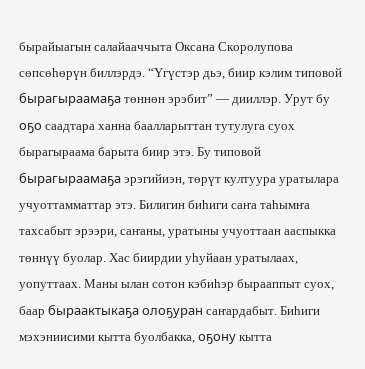бырайыагын салайааччыта Оксана Скоролупова сөпсөһөрүн биллэрдэ. “Үгүстэр дьэ, биир кэлим типовой бырагыраамаҕа төннөн эрэбит” — дииллэр. Урут бу оҕо саадтара ханна баалларыттан тутулуга суох бырагыраама барыта биир этэ. Бу типовой бырагыраамаҕа эрэгийиэн, төрүт култуура уратылара учуоттамматтар этэ. Билигин биһиги саҥа таһымҥа тахсабыт эрээри, саҥаны, уратыны учуоттаан ааспыкка төннүү буолар. Хас биирдии уһуйаан уратылаах, уопуттаах. Маны ылан сотон кэбиһэр бырааппыт суох, баар быраактыкаҕа олоҕуран саҥардабыт. Биһиги мэхэниисими кытта буолбакка, оҕону кытта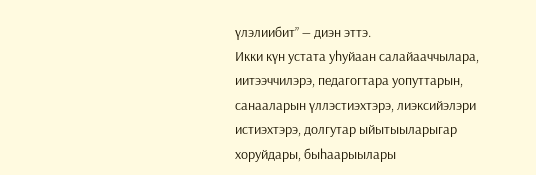үлэлиибит” — диэн эттэ.
Икки күн устата уһуйаан салайааччылара, иитээччилэрэ, педагогтара уопуттарын, санааларын үллэстиэхтэрэ, лиэксийэлэри истиэхтэрэ, долгутар ыйытыыларыгар хоруйдары, быһаарыылары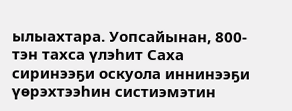ылыахтара. Уопсайынан, 800-тэн тахса үлэһит Саха сиринээҕи оскуола иннинээҕи үөрэхтээһин систиэмэтин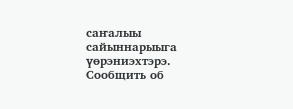саҥалыы сайыннарыыга үөрэниэхтэрэ.
Сообщить об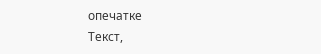опечатке
Текст,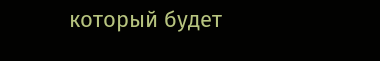который будет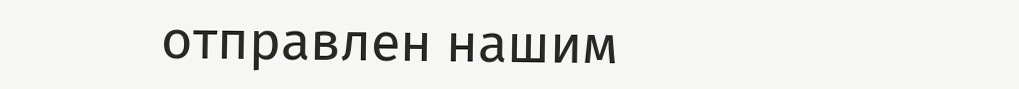отправлен нашим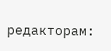редакторам: